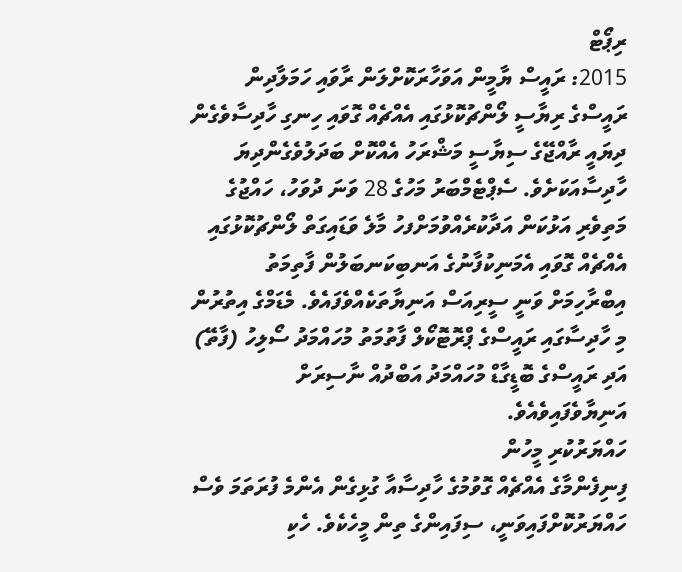ރިޕޯޓް
2015: ރައީސް ޔާމީން އަވަހާރަކޮށްލަން ރާވައި ހަމަލާދިން
ރައީސްގެ ރިޔާސީ ލޯންޗުކޮޅުގައި އެއްޗެއް ގޮވައި ހިނގި ހާދިސާވެގެން ދިޔައީ ރާއްޖޭގެ ސިޔާސީ މަޝްރަހު އެއްކޮށް ބަދަލުވެގެންދިޔަ ހާދިސާއަކަށެވެ. ސެޕްޓެމްބަރު މަހުގެ 28 ވަނަ ދުވަހު، ހައްޖުގެ މަތިވެރި އަޅުކަން އަދާކުރެއްވުމަށްފހު މާލެ ވަޑައިގަތް ލޯންޗުކޮޅުގައި އެއްޗެއް ގޮވައި އެމަނިކުފާނުގެ އަނބިކަނބަލުން ފާތިމަތު އިބްރާހިމަށް ވަނީ ސީރިއަސް އަނިޔާތަކެއްވެފައެވެ. މެޑަމްގެ އިތުރުން މި ހާދިސާގައި ރައީސްގެ ޕްރޮޓޮކޯލް ފާތުމަތު މުހައްމަދު ސޯލިހު (ފާތޭ) އަދި ރައީސްގެ ބޮޑީގާޑް މުހައްމަދު އަބްދުއް ނާސިރަށް އަނިޔާވެފައިވެއެވެ.
ހައްޔަރުކުރި މީހުން
ފިނިފެންމާގެ އެއްޗެއް ގޮވުމުގެ ހާދިސާއާ ގުޅިގެން އެންމެ ފުރަތަމަ ވެސް ހައްޔަރުކޮށްފައިވަނީ، ސިފައިންގެ ތިން މީހެކެވެ. ހެކި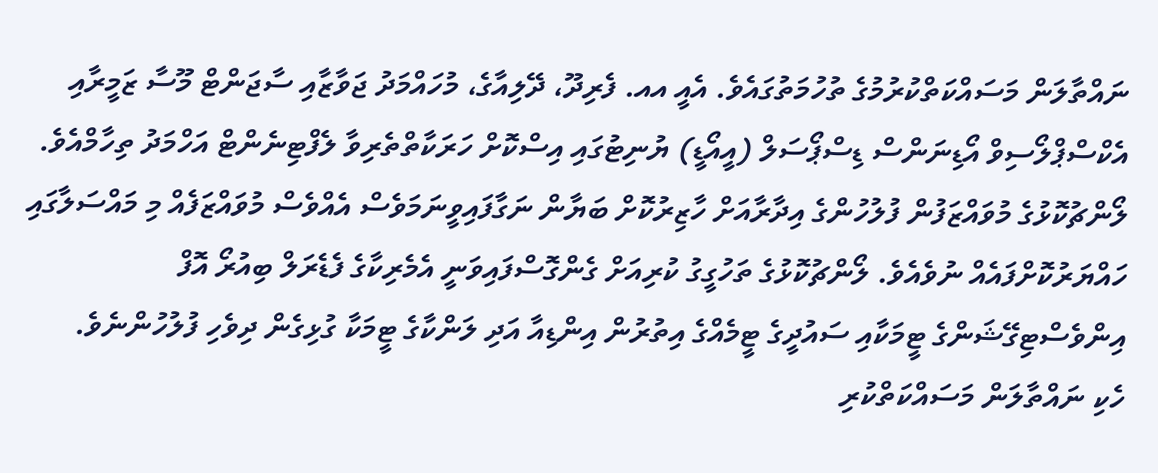ނައްތާލަން މަސައްކަތްކުރުމުގެ ތުހުމަތުގައެވެ. އެއީ އއ. ފެރިދޫ، ދޭލިއާގެ، މުހައްމަދު ޖަވާޒާއި ސާޖަންޓް މޫސާ ޒަމީރާއި އެކްސްޕްލޯސިވް އޯޑިނަންސް ޑިސްޕޯސަލް (އީއޯޑީ) ޔުނިޓުގައި އިސްކޮށް ހަރަކާތްތެރިވާ ލެފްޓިނެންޓް އަހްމަދު ތިހާމްއެވެ.
ލޯންޗުކޮޅުގެ މުވައްޒަފުން ފުލުހުންގެ އިދާރާއަށް ހާޒިރުކޮށް ބަޔާން ނަގާފައިވީނަމަވެސް އެއްވެސް މުވައްޒަފެއް މި މައްސަލާގައި ހައްޔަރުކޮށްފައެއް ނުވެއެވެ. ލޯންޗުކޮޅުގެ ތަހުގީގު ކުރިއަށް ގެންގޮސްފައިވަނީ އެމެރިކާގެ ފެޑެރަލް ބިއުރޯ އޮފް އިންވެސްޓިގޭޝަންގެ ޓީމަކާއި ސައުދީގެ ޓީމެއްގެ އިތުރުން އިންޑިއާ އަދި ލަންކާގެ ޓީމަކާ ގުޅިގެން ދިވެހި ފުލުހުންނެވެ.
ހެކި ނައްތާލަން މަސައްކަތްކުރި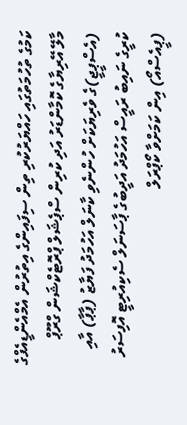ކަމުގެ ތުހުމަތުގައި ހައްޔަރުކުރި ތިން ސިފައިންގެ އިތުރުން އެމްއެންޑީއެފްގެ މާލޭ އޭރިޔާގެ ކޮމާންޑަރު އަދި ކުރިން ސްޕެޝަލް ޕްރޮޓެކްޝަން ގްރޫޕް (އެސްޕީޖީ)ގެ ވެރިޔަކަށް ހުންނެވި ކާނަލް އަހުމަދު ފަޔާޒު (ޕާޕާ) އާއި ކުރީގެ ނައިބު ރައީސް އަހުމަދު އަދީބުގެ ޕާސަނަލް ސެކިއުރިޓީ އޮފިސަރު (ޕީއެސްއޯ) އިން ކަމަށްވާ ކޯޕްރަލް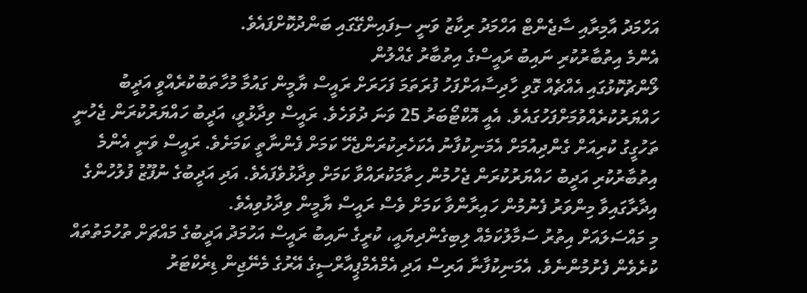އަހްމަދު އާމިރާއި ސާޖެންޓް އަހްމަދު ރިކާޒު ވަނީ ސިފައިންގޭގައި ބަންދުކޮށްފައެވެ.
އެންމެ އިތުބާރުކުރި ނައިބު ރައީސްގެ އިތުބާރު ގެއްލުން
ލޯންޗުކޮޅުގައި އެއްޗެއް ގޮވި ހާދިސާއަށްފަހު ފުރަތަމަ ފަހަރަށް ރައީސް ޔާމީން ގައުމާ މުހާތަބުކުރެއްވީ އަދީބު ހައްޔަރުކުރެއްވުމަށްފަހުގައެވެ. އެއީ އޮކްޓޯބަރު 25 ވަނަ ދުވަހެވެ. ރައީސް ވިދާޅުވީ، އަދީބު ހައްޔަރުކުރަން ޖެހުނީ ތަހުގީގު ކުރިއަށް ގެންދިއުމަށް އެމަނިކުފާނު އެކަހެރިކުރަންޖެހޭ ކަމަށް ފެންނާތީ ކަމަށެވެ. ރައީސް ވަނީ އެންމެ އިތުބާރުކުރި އަދީބު ހައްޔަރުކުރަން ޖެހުމުން ހިތާމަކުރައްވާ ކަމަށް ވިދާޅުވެފައެވެ. އަދި އަދީބުގެ ނުފޫޒު ފުލުހުންގެ އިދާރާގައިވާ މިންވަރު ފެނުމުން ހައިރާންވާ ކަމަށް ވެސް ރައީސް ޔާމީން ވިދާޅުވިއެވެ.
މި މައްސަލައަށް އިތުރު ސަމާލުކަމެއް ލިބިގެންދިޔައީ، ކުރީގެ ނައިބު ރައީސް އަހުމަދު އަދީބުގެ މައްޗަށް ތުހުމަތުތައް ކުރެވެން ފެށުމުންނެވެ. އެމަނިކުފާނާ އަރިސް އަދި އެމްއެމްޕީއާރްސީގެ އޭރުގެ މެނޭޖިން ޑިރެކްޓަރު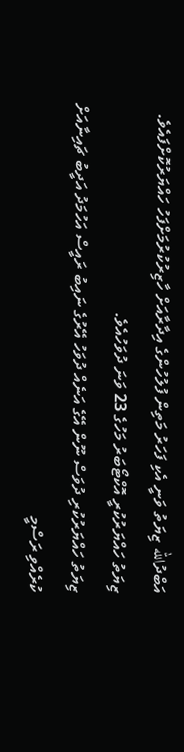އަބްދުالله ޒިޔަތު ވަނީ އެކި ފަހަރު މަތިން ފުލުހުންގެ އިދާރާއަށް ހާޒިރުކުރުމަށްފަހު ހައްޔަރުކޮށްފައެވެ. ޒިޔަތު ހައްޔަރުކުރީ އޮކްޓޯބަރު މަހުގެ 23 ވަނަ ދުވަހުއެވެ.
ޒިޔަތު ހައްޔަރުކުރި ދުވަސް ނޫން އޭގެ އަނެއް ދުވަހު އޭރުގެ ނައިބު ރައީސް އަހުމަދު އަދީބު ޗައިނާއަށް ކުރެއްވި ރަސްމީ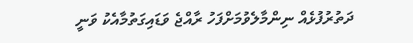ދަތުރުފުޅެއް ނިންމާލެވުމަށްފަހު ރާއްޖެ ވަޑައިގަތުމާއެކު ވަނީ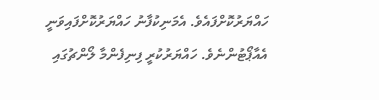ހައްޔަރުކޮށްފައެވެ. އެމަނިކުފާނު ހައްޔަރުކޮށްފައިވަނީ އެއާޕޯޓުންނެވެ. ހައްޔަރުކުރީ ފިނިފެންމާ ލޯންޗުގައި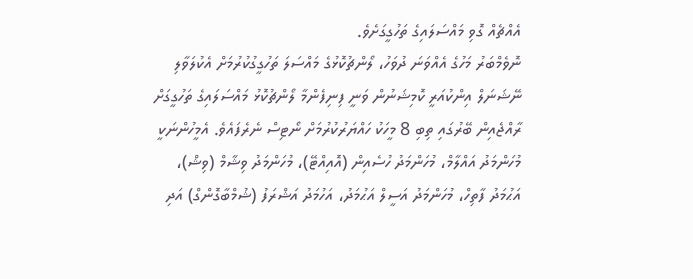އެއްޗެއް ގޮވި މައްސަލައިގެ ތަހުގީގަށެވެ.
ނޮވެމްބަރު މަހުގެ އެއްވަނަ ދުވަހު، ލޯންޗުކޮޅުގެ މައްސަލަ ތަހުގީގުކުރުމަށް އެކުލަވާލި ނޭޝަނަލް އިންކުއަރީ ކޮމިޝަނުން ވަނީ ފިނިފެންމާ ލޯންޗުކޮޅު މައްސަލައިގެ ތަހުގީގަށް ރާއްޖެއިން ބޭރުގައި ތިބި 8 މީހަކު ހައްޔަރުކުރުމަށް ނޯޓިސް ނެރެފައެވެ. އެމީހުންނަކީ މުހަންމަދު އައްލާމް، މުހަންމަދު ހުސެއިން (އޮއިއްޓޭ)، މުހަންމަދު ވިޝާމް (ވިޝް)، އަޙުމަދު ފާތިހް، މުހަންމަދު އަސީލް އަޙުމަދު، އަހުމަދު އަޝްރަފު (ޝުމްބާގޮންގް) އަދި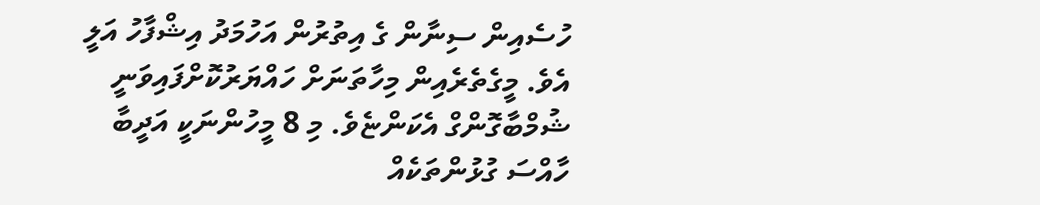ހުސެއިން ސިނާން ގެ އިތުރުން އަހުމަދު އިޝްފާހު އަލީ އެވެ. މީގެތެރެއިން މިހާތަނަށް ހައްޔަރުކޮށްފައިވަނީ ޝުމްބާގޮންގް އެކަންޏެވެ. މި 8 މީހުންނަކީ އަދީބާ ހާއްސަ ގުޅުންތަކެއް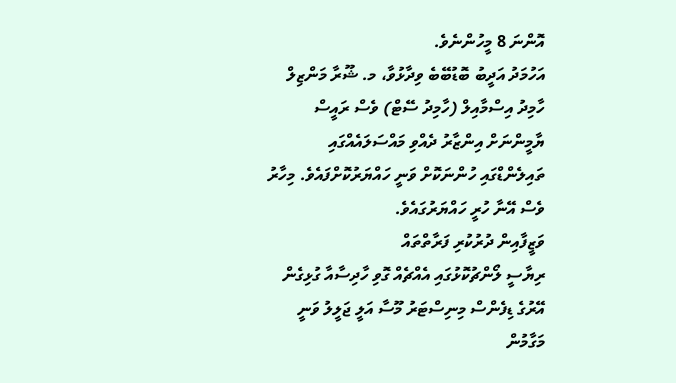އޮންނަ 8 މީހުންނެވެ.
އަހުމަދު އަދީބު ބޮޑުބޭބެ ވިދާޅުވާ، މ. ޝޫރާ މަންޒިލް ހާމިދު އިސްމާއިލް (ހާމިދު ސޭޓް) ވެސް ރައީސް ޔާމީންނަށް އިންޒާރު ދެއްވި މައްސަލައެއްގައި ތައިލެންޑްގައި ހުންނަކޮށް ވަނީ ހައްޔަރުކޮށްފައެވެ. މިހާރު ވެސް އޭނާ ހުރީ ހައްޔަރުގައެވެ.
ވަޒީފާއިން ދުރުކުރި ފަރާތްތައް
ރިޔާސީ ލޯންޗުކޮޅުގައި އެއްޗެއް ގޮވި ހާދިސާއާ ގުޅިގެން އޭރުގެ ޑިފެންސް މިނިސްޓަރު މޫސާ އަލީ ޖަލީލު ވަނީ މަގާމުން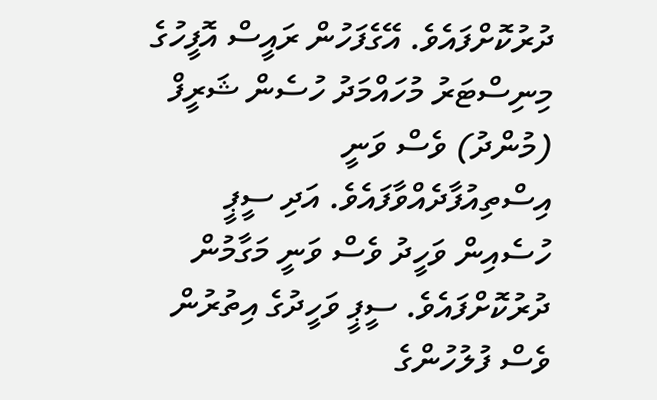ދުރުކޮށްފައެވެ. އޭގެފަހުން ރައީސް އޮފީހުގެ މިނިސްޓަރު މުހައްމަދު ހުސެން ޝަރީފް (މުންދު) ވެސް ވަނީ އިސްތިއުފާދެއްވާފައެވެ. އަދި ސީޕީ ހުސެއިން ވަހީދު ވެސް ވަނީ މަގާމުން ދުރުކޮށްފައެވެ. ސީޕީ ވަހީދުގެ އިތުރުން ވެސް ފުލުހުންގެ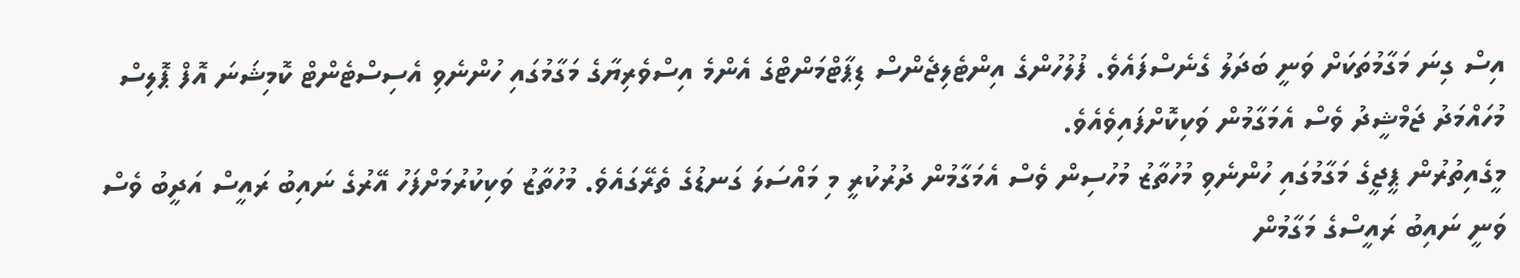އިސް ގިނަ މަގާމުތަކަށް ވަނީ ބަދަލު ގެނެސްފައެވެ. ފުލުހުންގެ އިންޓެލިޖެންސް ޑިޕާޓްމަންޓްގެ އެންމެ އިސްވެރިޔާގެ މަގާމުގައި ހުންނެވި އެސިސްޓެންޓް ކޮމިޝަނަ އޮފް ޕޮލިސް މުހައްމަދު ޖަމްޝީދު ވެސް އެމަގާމުން ވަކިކޮށްފައިވެއެވެ.
މީގެއިތުރުން ޕީޖީގެ މަގާމުގައި ހުންނެވި މުހުތާޒު މުހުސިން ވެސް އެމަގާމުން ދުރުކުރީ މި މައްސަލަ ގަނޑުގެ ތެރޭގައެވެ. މުހުތާޒު ވަކިކުރުމަށްފަހު އޭރުގެ ނައިބު ރައީސް އަދީބު ވެސް ވަނީ ނައިބު ރައީސްގެ މަގާމުން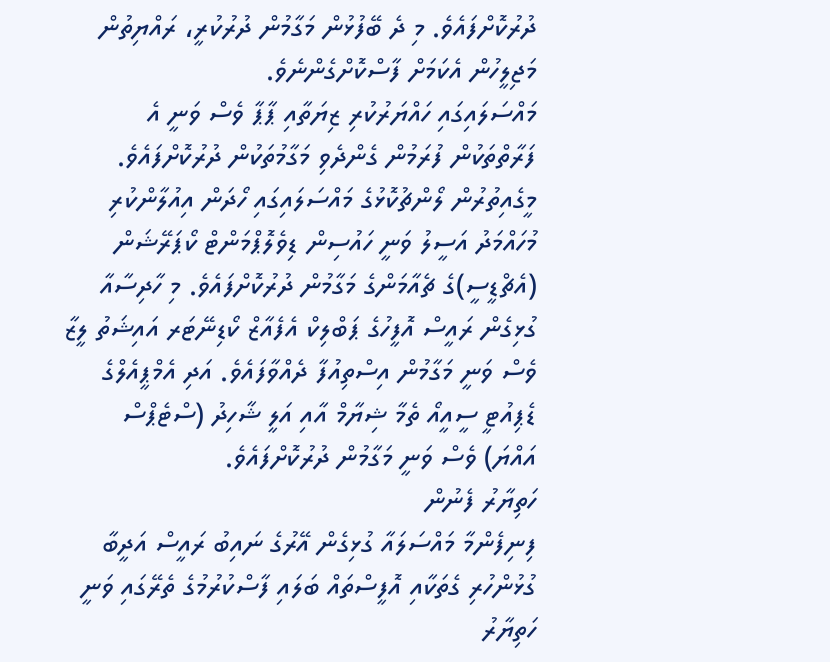ދުރުކޮށްފައެވެ. މި ދެ ބޭފުޅުން މަގާމުން ދުރުކުރީ، ރައްޔިތުން މަޖިލީހުން އެކަމަށް ފާސްކޮށްގެންނެވެ.
މައްސަލައިގައި ހައްޔަރުކުރި ޒިޔަތާއި ޕާޕާ ވެސް ވަނީ އެ ފަރާތްތަކުން ފުރަމުން ގެންދެވި މަގާމުތަކުން ދުރުކޮށްފައެވެ. މީގެއިތުރުން ލޯންޗުކޮޅުގެ މައްސަލައިގައި ހޯދަން އިއުލާންކުރި މުހައްމަދު އަސީލު ވަނީ ހައުސިން ޑިވެލޮޕްމަންޓް ކޯޕަރޭޝަން (އެޗްޑީސީ)ގެ ޗެއާމަންގެ މަގާމުން ދުރުކޮށްފައެވެ. މި ހާދިސާއާ ގުޅިގެން ރައީސް އޮފީހުގެ ޕަބްލިކް އެފެއާޒް ކޯޑިނޭޓަރ އައިޝަތު ލީޒާ ވެސް ވަނީ މަގާމުން އިސްތިއުފާ ދެއްވާފައެވެ. އަދި އެމްޕީއެލްގެ ޑެޕިއުޓީ ސީއީއޯ ތެމާ ޝިޔާމް އާއި އަލީ ޝާހިދު (ސްޓެޕްސް އައްޔަ) ވެސް ވަނީ މަގާމުން ދުރުކޮށްފައެވެ.
ހަތިޔާރު ފެނުން
ފިނިފެންމާ މައްސަލައާ ގުޅިގެން އޭރުގެ ނައިބު ރައީސް އަދީބާ ގުޅުންހުރި ގެތަކާއި އޮފީސްތައް ބަލައި ފާސްކުރުމުގެ ތެރޭގައި ވަނީ ހަތިޔާރު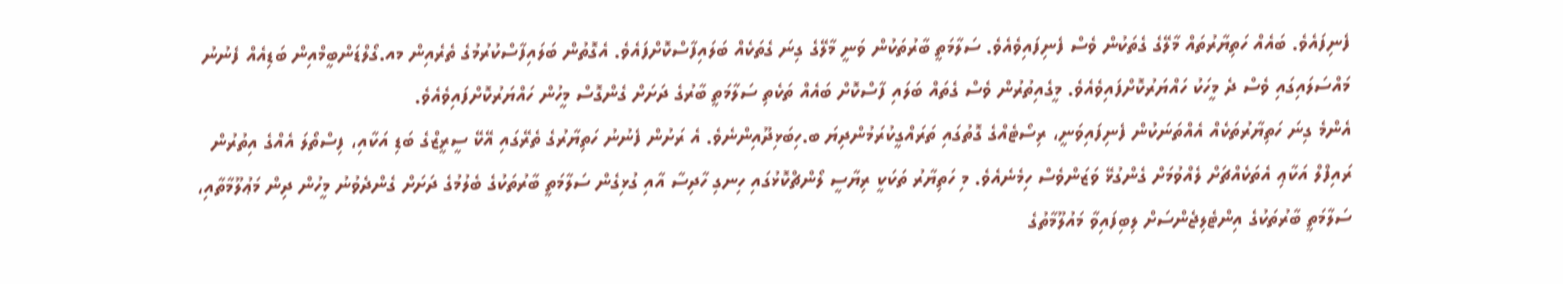ފެނިފައެވެ. ބައެއް ހަތިޔާރުތައް މާލޭގެ ގެތަކުން ވެސް ފެނިފައިވެއެވެ. ސަލާމަތީ ބާރުތަކުން ވަނީ މާލޭގެ ގިނަ ގެތަކެއް ބަލައިފާސްކޮށްފައެވެ. އެގޮތުން ބަލައިފާސްކުރުމުގެ ތެރެއިން މއ.ގޯލްޑަންބީމްއިން ބަޑިއެއް ފެނުނު މައްސަލައިގައި ވެސް ދެ މީހަކު ހައްޔަރުކޮށްފައިވެއެވެ. މީގެއިތުރުން ވެސް ގެތައް ބަލައި ފާސްކޮށް ބައެއް ތަކެތި ސަލާމަތީ ބާރުގެ ދަށަށް ގެންގޮސް މީހުން ހައްޔަރުކޮށްފައިވެއެވެ.
އެންމެ ގިނަ ހަތިޔާރުތަކެއް އެއްތަނަކުން ފެނިފައިވަނީ، ރިސޯޓެއްގެ ގޮތުގައި ތަރައްގީކުރަމުންދިޔަ ބ.ހިބަޅިދޫއިންނެވެ. އެ ރަށުން ފެނުނު ހަތިޔާރުގެ ތެރޭގައި އޭކޭ ސީރީޒްގެ ބަޑި އަކާއި، ފިސްތޯލަ އެއްގެ އިތުރުން ރައިފްލް އަކާޢި އެތަކެއްޗަށް ލެއްވުމަށް ގެންގުޅޭ ވަޒަންވެސް ހިމެނެއެވެ. މި ހަތިޔާރު ތަކަކީ ރިޔާސީ ލޯންޗްކޮޅުގައި ހިނގި ހާދިސާ އާއި ގުޅިގެން ސަލާމަތީ ބާރުތަކުގެ ބެލުމުގެ ދަށަށް ގެންދެވުނު މީހުން ދިން މަޢުލޫމާތާއި، ސަލާމަތީ ބާރުތަކުގެ އިންޓެލިޖެންސަށް ލިބިފައިވާ މައުލޫމާތުގެ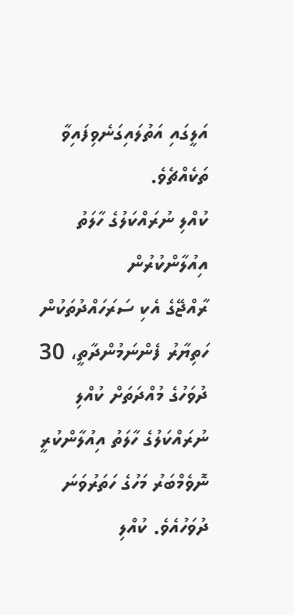އަލީގައި އަތުލައިގަނެވިފައިވާ ތަކެއްޗެވެ.
ކުއްލި ނުރައްކަލުގެ ހާލަތު އިއުލާންކުރުން
ރާއްޖޭގެ އެކި ސަރަހައްދުތަކުން ހަތިޔާރު ފެންނަމުންދާތީ، 30 ދުވަހުގެ މުއްދަތަށް ކުއްލި ނުރައްކަލުގެ ހާލަތު އިއުލާންކުރީ ނޮވެމްބަރު މަހުގެ ހަތަރުވަނަ ދުވަހުއެވެ. ކުއްލި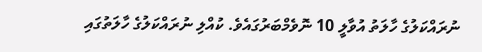ނުރައްކަލުގެ ހާލަތު އުވާލީ 10 ނޮވެމްބަރުގައެވެ. ކުއްލި ނުރައްކަލުގެ ހާލަތުގައި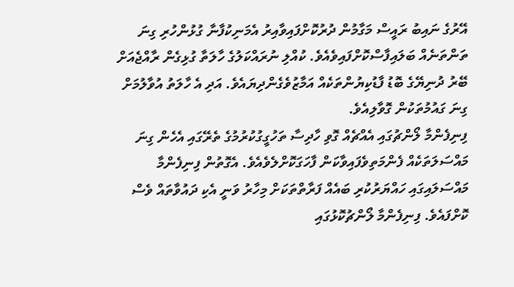އޭރުގެ ނައިބު ރައީސް މަގާމުން ދުރުކޮށްފައިވާއިރު އެމަނިކުފާނާ ގުޅުންހުރި ގިނަ ތަންތަނެއް ބަލައިފާސްކޮށްފައިވެއެވެ. ކުއްލި ނުރައްކަލުގެ ހާލަތާ ގުޅިގެން ރާއްޖެއަށް ބޭރު ދުނިޔޭގެ ބޮޑު ފާޑުކިޔުންތަކެއް އަމާޒުވެގެންދިޔައެވެ. އަދި އެ ހާލަތު އުވާލުމަށް ގިނަ ގައުމުތަކުން ގޮވާލިއެވެ.
ފިނިފެންމާ ލޯންޗުގައި އެއްޗެއް ގޮވި ހާދިސާ ތަހުގީގުކުރުމުގެ ތެރޭގައި އެހެން ގިނަ މައްސަލަތަކެއް ފެންމަތިވެފައިވާކަން ފާހަގަކޮށްލެވެއެވެ. އެގޮތުން ފިނިފެންމާ މައްސަލައިގައި ހައްޔަރުކުރި ބައެއް ފަރާތްތަކަށް މިހާރު ވަނީ އެކި ދައުވާތައް ވެސް ކޮށްފައެވެ. ފިނިފެންމާ ލޯންޗުކޮޅުގައި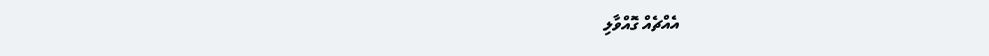އެއްޗެއް ގޮއްވާލި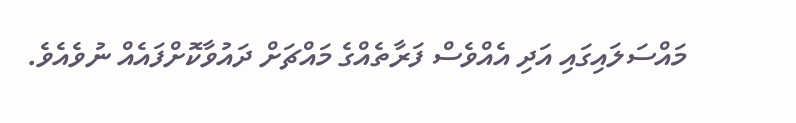މައްސަލައިގައި އަދި އެއްވެސް ފަރާތެއްގެ މައްޗަށް ދައުވާކޮށްފައެއް ނުވެއެވެ.